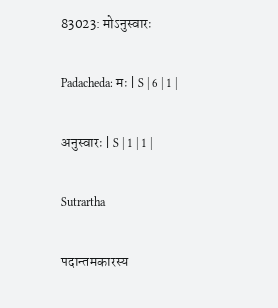83023: मोऽनुस्वारः

Padacheda: मः | S | 6 | 1 |

अनुस्वारः | S | 1 | 1 |

Sutrartha

पदान्तमकारस्य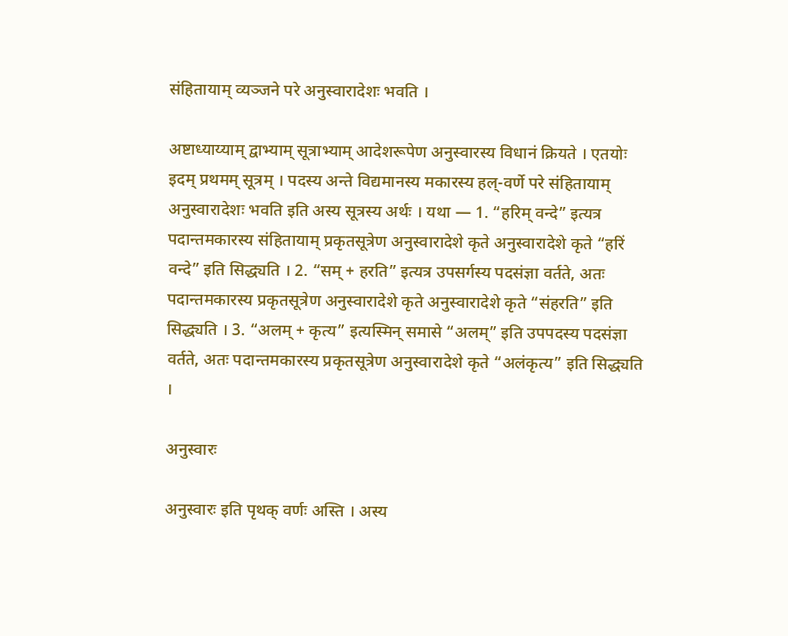संहितायाम् व्यञ्जने परे अनुस्वारादेशः भवति ।

अष्टाध्याय्याम् द्वाभ्याम् सूत्राभ्याम् आदेशरूपेण अनुस्वारस्य विधानं क्रियते । एतयोः इदम् प्रथमम् सूत्रम् । पदस्य अन्ते विद्यमानस्य मकारस्य हल्-वर्णे परे संहितायाम् अनुस्वारादेशः भवति इति अस्य सूत्रस्य अर्थः । यथा — 1. “हरिम् वन्दे” इत्यत्र पदान्तमकारस्य संहितायाम् प्रकृतसूत्रेण अनुस्वारादेशे कृते अनुस्वारादेशे कृते “हरिं वन्दे” इति सिद्ध्यति । 2. “सम् + हरति” इत्यत्र उपसर्गस्य पदसंज्ञा वर्तते, अतः पदान्तमकारस्य प्रकृतसूत्रेण अनुस्वारादेशे कृते अनुस्वारादेशे कृते “संहरति” इति सिद्ध्यति । 3. “अलम् + कृत्य” इत्यस्मिन् समासे “अलम्” इति उपपदस्य पदसंज्ञा वर्तते, अतः पदान्तमकारस्य प्रकृतसूत्रेण अनुस्वारादेशे कृते “अलंकृत्य” इति सिद्ध्यति ।

अनुस्वारः

अनुस्वारः इति पृथक् वर्णः अस्ति । अस्य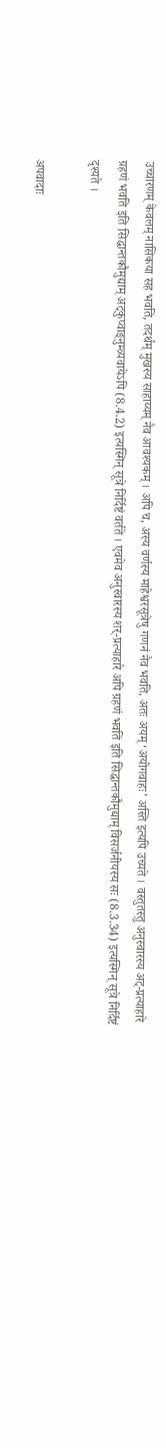उच्चारणम् केवलम् नासिकया सह भवति, तदर्थम् मुखस्य साहाय्यम् नैव आवश्यकम् । अपि च, अस्य वर्णस्य माहेश्वरसूत्रेषु गणनं नैव भवति, अतः अयम् ‘अयोगवाहः’ अस्ति इत्यपि उच्यते । वस्तुतस्तु अनुस्वारस्य अट्-प्रत्याहारे ग्रहणं भवति इति सिद्धान्तकौमुद्याम् अट्कुप्वाङ्नुम्व्यवायेऽपि (8.4.2) इत्यस्मिन् सूत्रे निर्दिष्टं वर्तते । एवमेव अनुस्वारस्य शर्-प्रत्याहारे अपि ग्रहणं भवति इति सिद्धान्तकौमुद्याम् विसर्जनीयस्य सः (8.3.34) इत्यस्मिन् सूत्रे निर्दिष्टं दृश्यते ।

अपवादाः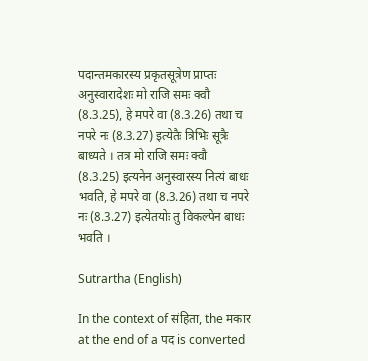पदान्तमकारस्य प्रकृतसूत्रेण प्राप्तः अनुस्वारादेशः मो राजि समः क्वौ (8.3.25), हे मपरे वा (8.3.26) तथा च नपरे नः (8.3.27) इत्येतैः त्रिभिः सूत्रैः बाध्यते । तत्र मो राजि समः क्वौ (8.3.25) इत्यनेन अनुस्वारस्य नित्यं बाधः भवति, हे मपरे वा (8.3.26) तथा च नपरे नः (8.3.27) इत्येतयोः तु विकल्पेन बाधः भवति ।

Sutrartha (English)

In the context of संहिता, the मकार at the end of a पद is converted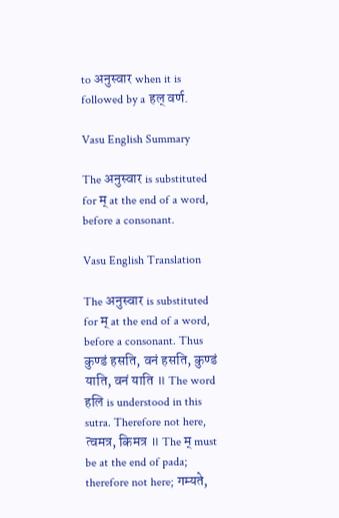to अनुस्वार when it is followed by a हल् वर्ण.

Vasu English Summary

The अनुस्वार is substituted for म् at the end of a word, before a consonant.

Vasu English Translation

The अनुस्वार is substituted for म् at the end of a word, before a consonant. Thus कुण्डं हसति, वनं हसति, कुण्डं याति, वनं याति ॥ The word हलि is understood in this sutra. Therefore not here, त्वमत्र, किमत्र ॥ The म् must be at the end of pada; therefore not here; गम्यते,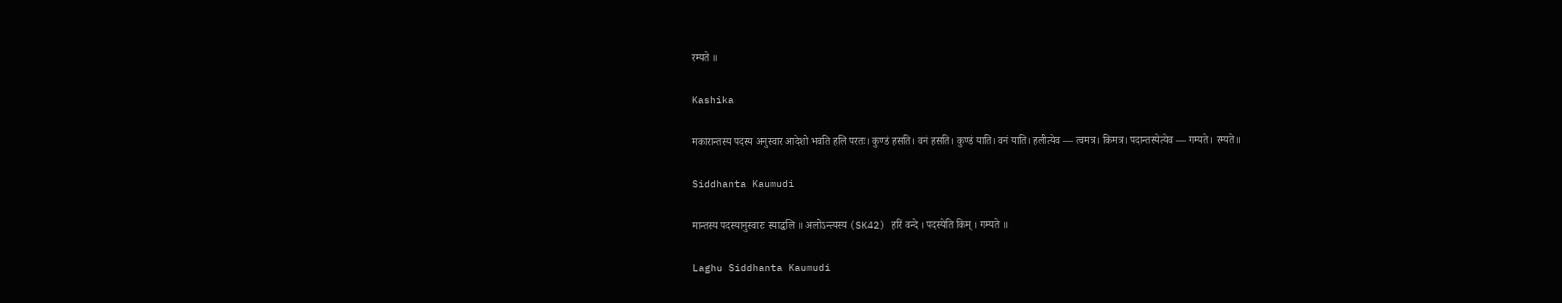रम्यते ॥

Kashika

मकारान्तस्य पदस्य अनुस्वार आदेशो भवति हलि परतः। कुण्डं हसति। वनं हसति। कुण्डं याति। वनं याति। हलीत्येव — त्वमत्र। किमत्र। पदान्तस्येत्येव — गम्यते। रम्यते॥

Siddhanta Kaumudi

मान्तस्य पदस्यानुस्वारः स्याद्धलि ॥ अलोऽन्त्यस्य (SK42) हरिं वन्दे । पदस्येति किम् । गम्यते ॥

Laghu Siddhanta Kaumudi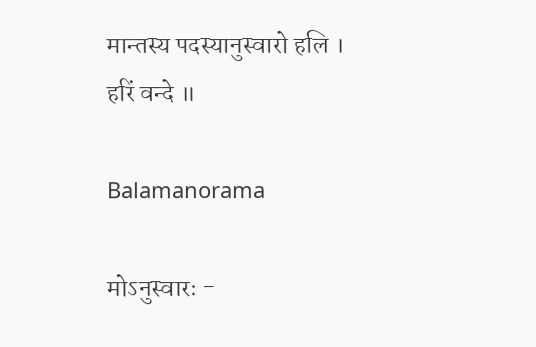मान्तस्य पदस्यानुस्वारो हलि । हरिं वन्दे ॥

Balamanorama

मोऽनुस्वारः -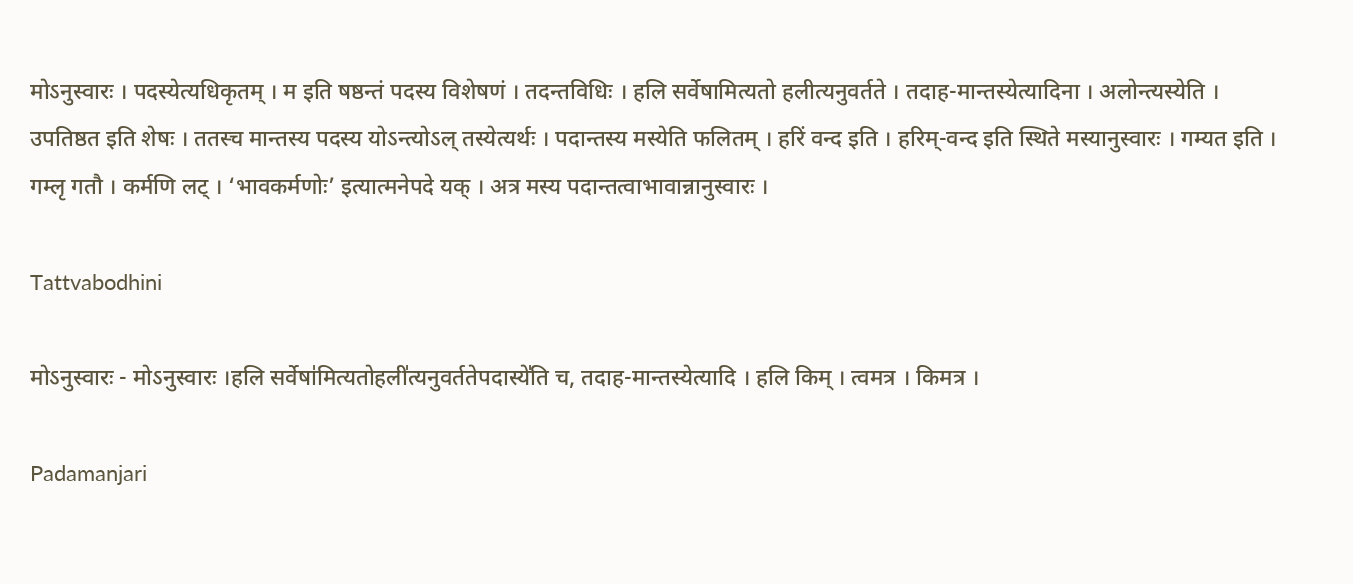मोऽनुस्वारः । पदस्येत्यधिकृतम् । म इति षष्ठन्तं पदस्य विशेषणं । तदन्तविधिः । हलि सर्वेषामित्यतो हलीत्यनुवर्तते । तदाह-मान्तस्येत्यादिना । अलोन्त्यस्येति । उपतिष्ठत इति शेषः । ततस्च मान्तस्य पदस्य योऽन्त्योऽल् तस्येत्यर्थः । पदान्तस्य मस्येति फलितम् । हरिं वन्द इति । हरिम्-वन्द इति स्थिते मस्यानुस्वारः । गम्यत इति । गम्लृ गतौ । कर्मणि लट् । ‘भावकर्मणोः’ इत्यात्मनेपदे यक् । अत्र मस्य पदान्तत्वाभावान्नानुस्वारः ।

Tattvabodhini

मोऽनुस्वारः - मोऽनुस्वारः ।हलि सर्वेषा॑मित्यतोहली॑त्यनुवर्ततेपदास्ये॑ति च, तदाह-मान्तस्येत्यादि । हलि किम् । त्वमत्र । किमत्र ।

Padamanjari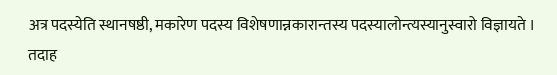अत्र पदस्येति स्थानषष्ठी, मकारेण पदस्य विशेषणान्नकारान्तस्य पदस्यालोन्त्यस्यानुस्वारो विज्ञायते । तदाह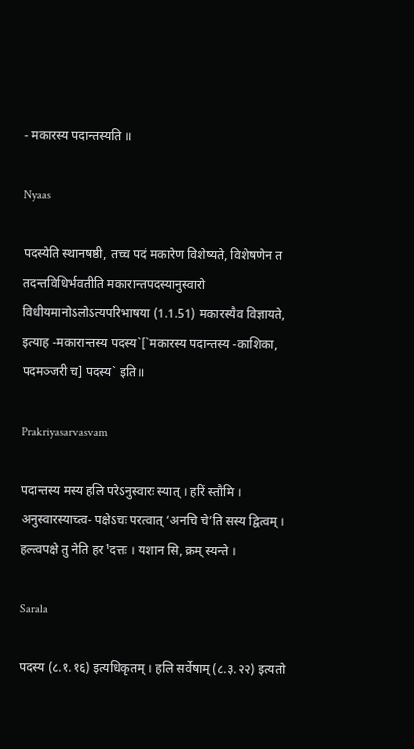- मकारस्य पदान्तस्यति ॥

Nyaas

पदस्येति स्थानषष्ठी, तच्च पदं मकारेण विशेष्यते, विशेषणेन त तदन्तविधिर्भवतीति मकारान्तपदस्यानुस्वारो विधीयमानोऽलोऽत्यपरिभाषया (1.1.51) मकारस्यैव विज्ञायते, इत्याह -मकारान्तस्य पदस्य`[`मकारस्य पदान्तस्य -काशिका, पदमञ्जरी च] पदस्य` इति॥

Prakriyasarvasvam

पदान्तस्य मस्य हलि परेऽनुस्वारः स्यात् । हरिं स्तौमि । अनुस्वारस्याच्त्व- पक्षेऽचः परत्वात् ‘अनचि चे’ति सस्य द्वित्वम् । हल्त्वपक्षे तु नेति हर¹दत्तः । यशान सि, क्रम् स्यन्ते ।

Sarala

पदस्य (८.१.१६) इत्यधिकृतम् । हलि सर्वेषाम् (८.३.२२) इत्यतो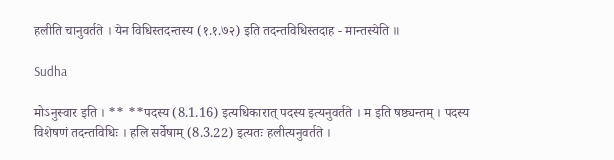हलीति चानुवर्तते । येन विधिस्तदन्तस्य (१.१.७२) इति तदन्तविधिस्तदाह - मान्तस्येति ॥

Sudha

मोऽनुस्वार इति । ** **पदस्य (8.1.16) इत्यधिकारात् पदस्य इत्यनुवर्तते । म इति षष्ठ्यन्तम् । पदस्य विशेषणं तदन्तविधिः । हलि सर्वेषाम् (8.3.22) इत्यतः हलीत्यनुवर्तते ।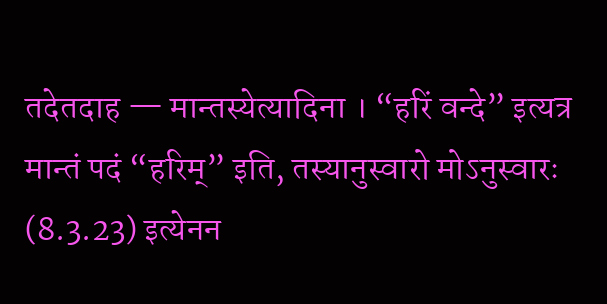तदेतदाह — मान्तस्येत्यादिना । “हरिं वन्दे” इत्यत्र मान्तं पदं “हरिम्” इति, तस्यानुस्वारो मोऽनुस्वारः (8.3.23) इत्येनन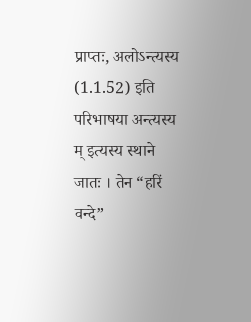प्राप्तः, अलोऽन्त्यस्य (1.1.52) इति परिभाषया अन्त्यस्य म् इत्यस्य स्थाने जातः । तेन “हरिं वन्दे”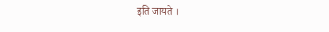इति जायते ।